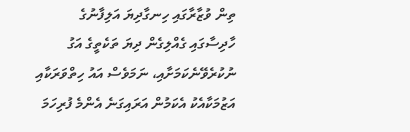ތިން ވުޒާރާގައި ހިނގާދިޔަ އަލިފާނުގެ ހާދިސާގައި ގެއްލިގެން ދިޔަ ތަކެތީގެ އަގު ނުކުރެވޭނެކަމަށާއި، ނަމަވެސް އައު ހިތްވަރަކާއި އަޒުމަކާއެކު އެކަމުން އަރައިގަނެ އެންމެ ފުރިހަމަ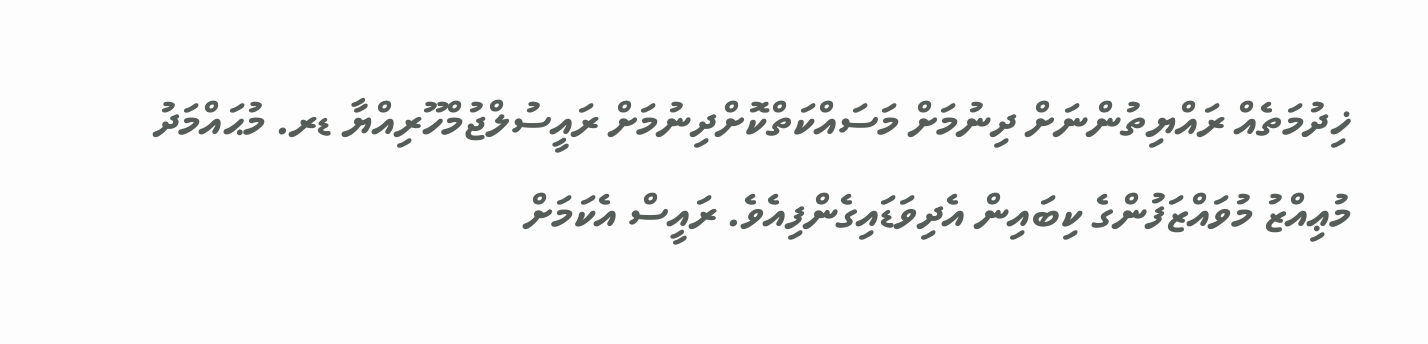ޚިދުމަތެއް ރައްޔިތުންނަށް ދިނުމަށް މަސައްކަތްކޮށްދިނުމަށް ރައީސުލްޖުމްހޫރިއްޔާ ޑރ. މުޙައްމަދު މުޢިއްޒު މުވައްޒަފުންގެ ކިބައިން އެދިވަޑައިގެންފިއެވެ. ރައީސް އެކަމަށް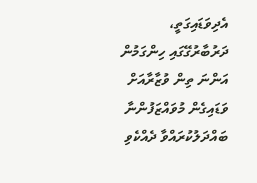އެދިވަޑައިގަތީ، ދަރުބާރުގޭގައި ހިންގަމުން އަންނަ ތިން ވުޒާރާއަށް ވަޑައިގެން މުވައްޒަފުންނާ ބައްދަލުކުރައްވާ ދެއްކެވި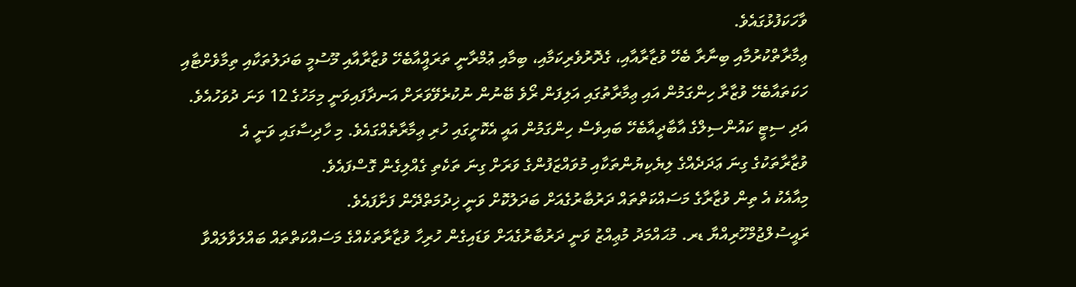ވާހަކަފުޅުގައެވެ.
ޢިމާރާތްކުރުމާއި ބިނާރާ ބެހޭ ވުޒާރާއާއި، ގެދޮރުވެރިކަމާއި، ބިމާއި ޢުމްރާނީ ތަރައްީއާބެހޭ ވުޒާރާއާއި މޫސުމީ ބަދަލުތަކާއި ތިމާވެށްޓާއި ހަކަތައާބެހޭ ވުޒާރާ ހިންގަމުން އައި ޢިމާރާތުގައި އަލިފަން ރޯވެ ބޭނުން ނުކުރެވޭވަރަށް އަނދާފައިވަނީ މިމަހުގެ 12 ވަނަ ދުވަހުއެވެ. އަދި ސިޓީ ކައުންސިލްގެ އާބާދީއާބެހޭ ބައިވެސް ހިންގަމުން އައީ އެކޮށީގައި ހުރި ޢިމާރާތެއްގައެވެ. މި ހާދިސާގައި ވަނީ އެ ވުޒާރާތަކުގެ ގިނަ ޢަދަދެއްގެ ލިޔެކިޔުންތަކާއި މުވައްޒަފުންގެ ވަރަށް ގިނަ ތަކެތި ގެއްލިގެން ގޮސްފައެވެ.
މިއާއެކު އެ ތިން ވުޒާރާގެ މަސައްކަތްތައް ދަރުބާރުގެއަށް ބަދަލުކޮށް ވަނީ ޚިދުމަތްދޭން ފަށާފައެވެ.
ރައީސުލްޖުމްހޫރިއްޔާ ޑރ. މުޙައްމަދު މުޢިއްޒު ވަނީ ދަރުބާރުގެއަށް ވަޑައިގެން ހުރިހާ ވުޒާރާތަކެއްގެ މަސައްކަތްތައް ބައްލަވާލައްވާ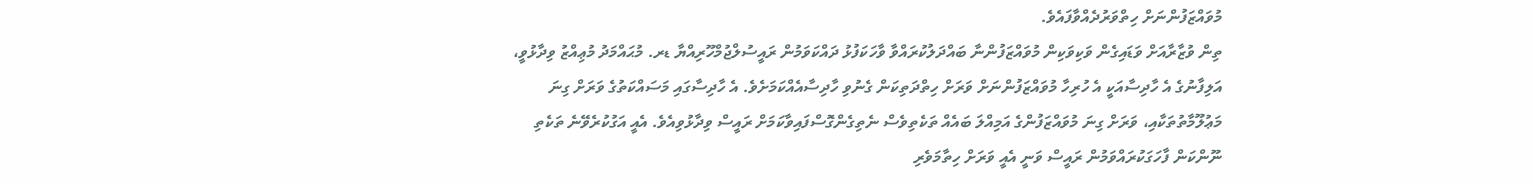މުވައްޒަފުންނަށް ހިތްވަރުދެއްވާފައެވެ.
ތިން ވުޒާރާއަށް ވަޑައިގެން ވަކިވަކިން މުވައްޒަފުންނާ ބައްދަލުކުރައްވާ ވާހަކަފުޅު ދައްކަވަމުން ރައީސުލްޖުމްހޫރިއްޔާ ޑރ. މުޙައްމަދު މުޢިއްޒު ވިދާޅުވީ، އަލިފާނުގެ އެ ހާދިސާއަކީ އެ ހުރިހާ މުވައްޒަފުންނަށް ވަރަށް ހިތްދަތިކަން ގެނުވި ހާދިސާއެއްކަމަށެވެ. އެ ހާދިސާގައި މަސައްކަތުގެ ވަރަށް ގިނަ މަޢުލޫމާތުތަކާއި، ވަރަށް ގިނަ މުވައްޒަފުންގެ އަމިއްލަ ބައެއް ތަކެތިވެސް ނެތިގެންގޮސްފައިވާކަމަށް ރައީސް ވިދާޅުވިއެވެ. އެއީ އަގުކުރެވޭނެ ތަކެތި ނޫންކަން ފާހަގަކުރައްވަމުން ރައީސް ވަނީ އެއީ ވަރަށް ހިތާމަވެރި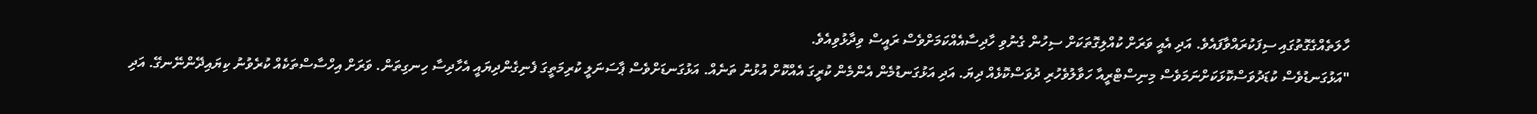ހާލަތެއްގެގޮތުގައި ސިފަކުރައްވާފައެވެ. އަދި އެއީ ވަރަށް ކުއްލިގޮތަކަށް ސިހުން ގެނުވި ހާދިސާއެއްކަމަށްވެސް ރައީސް ވިދާޅުވިއެވެ.
"އަޅުގަނޑުވެސް ކުޑަދުވަސްކޮޅަކަށްނަމަވެސް މިނިސްޓްރީއާ ހަވާލުވެހުރި ދުވަސްކޮޅެއް ދިޔަ. އަދި އަޅުގަނޑުމެން އެންމެން ކުރީގަ އެއްކޮށް އުޅުނު ތަނެއް. އަޅުގަނޑަށްވެސް ޕާސަނަލީ ކުރިމަތީގަ ފެނިގެންދިޔައީ އެހާދިސާ ހިނގިތަން. ވަރަށް އިހްސާސްތަކެއް ކުރެވުނު ކިޔައިދޭންނޭނގޭ. އަދި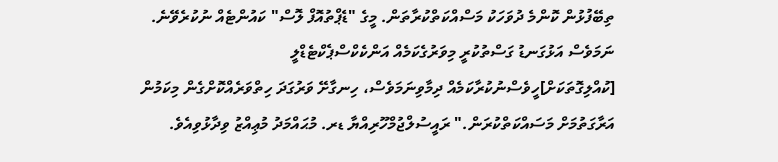ތިބޭފުޅުން ކޮންމެ ދުވަހަކު މަސްއްކަތްކުރާތަން. މީގެ "ޑެޕްތުއޮފް ލޮސް" ކައުންޓެއް ނުކުރެވޭނެ. ނަމަވެސް އަޅުގަނޑު ގަސްތުކުރީ މިވަރުގެކަމެއް އަންކެކްސްޕެކްޓެޑްލީ [ކުއްލިގޮތަކަށް]ހީވެސްނުކުރާކަމެއް ދިމާވިނަމަވެސް، ހިނގާށޭ ވަރުގަދަ ހިތްވަރެއްކޮށްގެން މިކަމުން އަރާގަތުމަށް މަސައްކަތްކުރަން." ރައީސުލްޖުމްހޫރިއްޔާ ޑރ. މުޙައްމަދު މުޢިއްޒު ވިދާޅުވިއެވެ.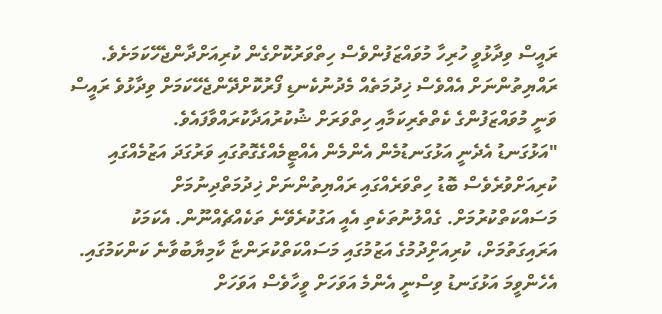ރައީސް ވިދާޅުވީ ހުރިހާ މުވައްޒަފުންވެސް ހިތްވަރުކޮށްގެން ކުރިއަށްދާންޖެހޭކަމަށެވެ. ރައްޔިތުންނަށް އެއްވެސް ޚިދުމަތެއް މެދުނުކެނޑި ފޯރުކޮށްދޭންޖެހޭކަމަށް ވިދާޅުވެ ރައީސް ވަނީ މުވައްޒަފުންގެ ކެތްތެރިކަމާއި ހިތްވަރަށް ޝުކުރުއަދާކުރައްވާފައެވެ.
"އަޅުގަނޑު އެދެނީ އަޅުގަނޑުމެން އެންމެން އެއްޓީމެއްގެގޮތުގައި ވަރުގަދަ އަޒުމެއްގައި ކުރިއަށްވުރެވެސް ބޮޑު ހިތްވަރެއްގައި ރައްޔިތުންނަށް ޚިދުމަތްދިނުމަށް މަސައްކަތްކުރުމަށް. ގެއްލުނުތަކެތި އެއީ އަގުކުރެވޭނެ ތަކެއްޗެއްނޫން. އެކަމަކު އަރައިގަތުމަށް، ކުރިއަށްިދުމުގެ އަޒުމުގައި މަސައްކަތްކުރަންޏާ ކާމިޔާބުވާނެ ކަންކަމުގައި. އެހެންވީމަ އަޅުގަނޑު ވިސްނީ އެންމެ އަވަހަށް ވީހާވެސް އަވަހަށް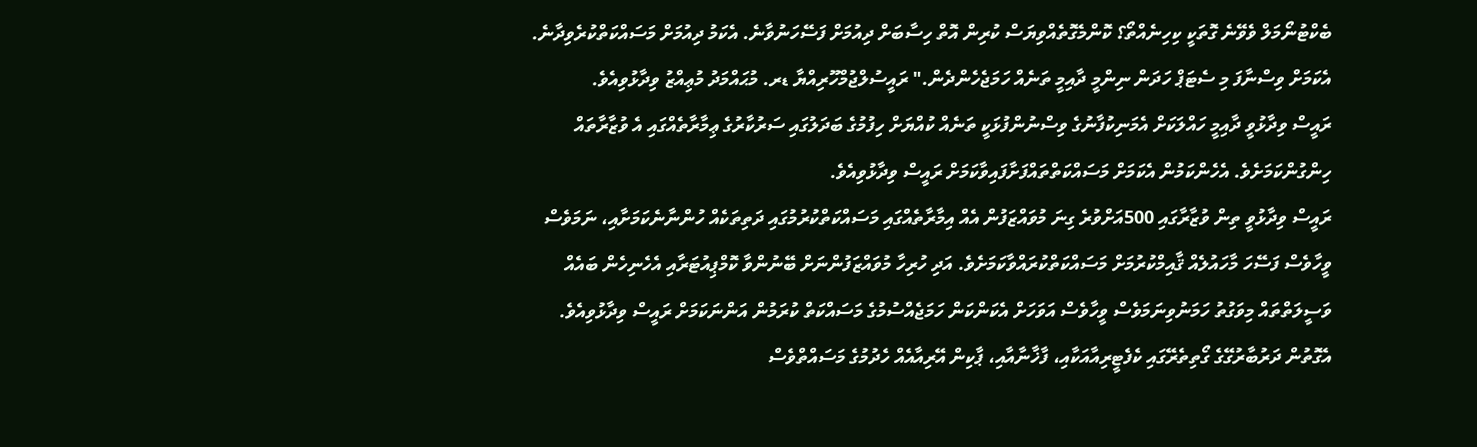ބެކްޓުނޯމަލް ވެވޭނެ ގޮތަކީ ކިހިނެއްތޯ؟ ކޮންމެގޮތެއްވިޔަސް ކުރިން އޮތް ހިސާބަށް ދިއުމަށް ފަސޭހަނުވާނެ. އެކަމު ދިއުމަށް މަސައްކަތްކުރެވިދާނެ. އެކަމަށް ވިސްނާފަ މި ސެޓަޕް ހަދަން ނިންމީ ދާއިމީ ތަނެއް ހަމަޖެހެންދެން." ރައީސުލްޖުމްހޫރިއްޔާ ޑރ. މުޙައްމަދު މުޢިއްޒު ވިދާޅުވިއެވެ.
ރައީސް ވިދާޅުވީ ދާއިމީ ހައްލަކަށް އެމަނިކުފާނުގެ ވިސްނުންފުޅަކީ ތަނެއް ކުއްޔަށް ހިފުމުގެ ބަދަލުގައި ސަރުކާރުގެ ޢިމާރާތެއްގައި އެ ވުޒާރާތައް ހިންގުންކަމަށެވެ. އެހެންކަމުން އެކަމަށް މަސައްކަތްތައްފަށާފައިވާކަމަށް ރައީސް ވިދާޅުވިއެވެ.
ރައީސް ވިދާޅުވީ ތިން ވުޒާރާގައި 500އަށްވުރެ ގިނަ މުވައްޒަފުން އެއް އިމާރާތެއްގައި މަސައްކަތްކުރުމުގައި ދަތިތަކެއް ހުންނާނެކަމަށާއި، ނަމަވެސް ވީހާވެސް ފަސޭހަ މާހައުލެއް ޤާއިމްކުރުމަށް މަސައްކަތްކުރައްވާކަމަށެވެ. އަދި ހުރިހާ މުވައްޒަފުންނަށް ބޭނުންވާ ކޮމްޕިއުޓަރާއި އެހެނިހެން ބައެއް ވަސީލަތްތައް މިވަގުތު ހަމަނުވިނަމަވެސް ވީހާވެސް އަވަހަށް އެކަންކަން ހަމަޖެއްސުމުގެ މަސައްކަތް ކުރަމުން އަންނަކަމަށް ރައީސް ވިދާޅުވިއެވެ.
އެގޮތުން ދަރުބާރުގޭގެ ގޯތިތެރޭގައި ކެފެޓީރިއާއަކާއި، ފާޚާނާއާއި، ޕާކިން އޭރިއާއެއް ހެދުމުގެ މަސައްތްވެސް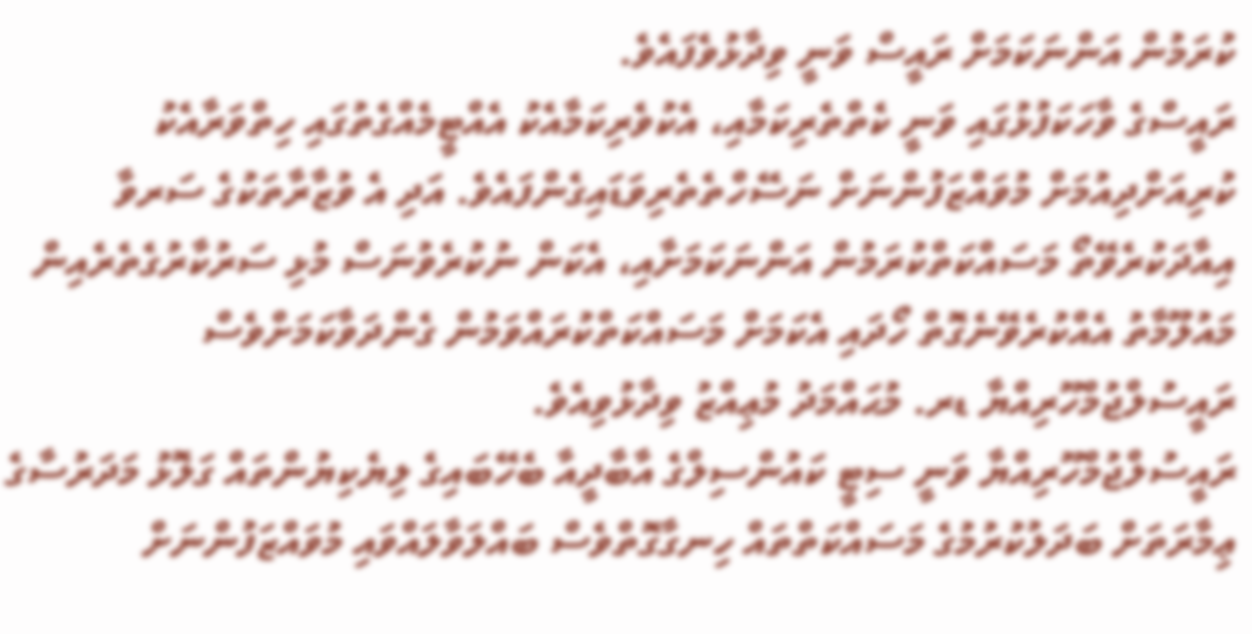ކުރަމުން އަންނަކަމަށް ރައީސް ވަނީ ވިދާޅުވެފައެވެ.
ރައީސްގެ ވާހަކަފުޅުގައި ވަނީ ކެތްތެރިކަމާއި، އެކުވެރިކަމާއެކު އެއްޓީމެއްގެތުގައި ހިތްވަރާއެކު ކުރިއަށްދިއުމަށް މުވައްޒަފުންނަށް ނަސޭހްތެތެރިވަޑައިގެންފައެވެ. އަދި އެ ވުޒާރާތަކުގެ ސަރވާ އިއާދަކުރެވޭތޯ މަސައްކަތްކުރަމުން އަންނަކަމަށާއި، އެކަން ނުކުރެވުނަސް މުޅި ސަރުކާރުގެތެރެއިން މައުލޫމާތު އެއްކުރެވޭނެގޮތް ހޯދައި އެކަމަށް މަސައްކަތްކުރައްވަމުން ގެންދަވާކަމަށްވެސް ރައީސުލްޖުމްހޫރިއްޔާ ޑރ. މުޙައްމަދު މުޢިއްޒު ވިދާޅުވިއެވެ.
ރައީސުލްޖުމްހޫރިއްޔާ ވަނީ ސިޓީ ކައުންސިލްގެ އާބާދީއާ ބެހޭބައިގެ ލިޔެކިޔުންތައް ގަލޮޅު މަދަރުސާގެ ޢިމާރަތަށް ބަދަލުކުރުމުގެ މަސައްކަތްތައް ހިނގާގޮތްވެސް ބައްލަވާލައްވައި މުވައްޒަފުންނަށް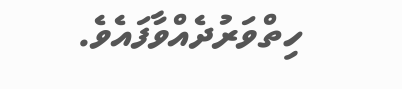ހިތްވަރުދެއްވާފައެވެ.